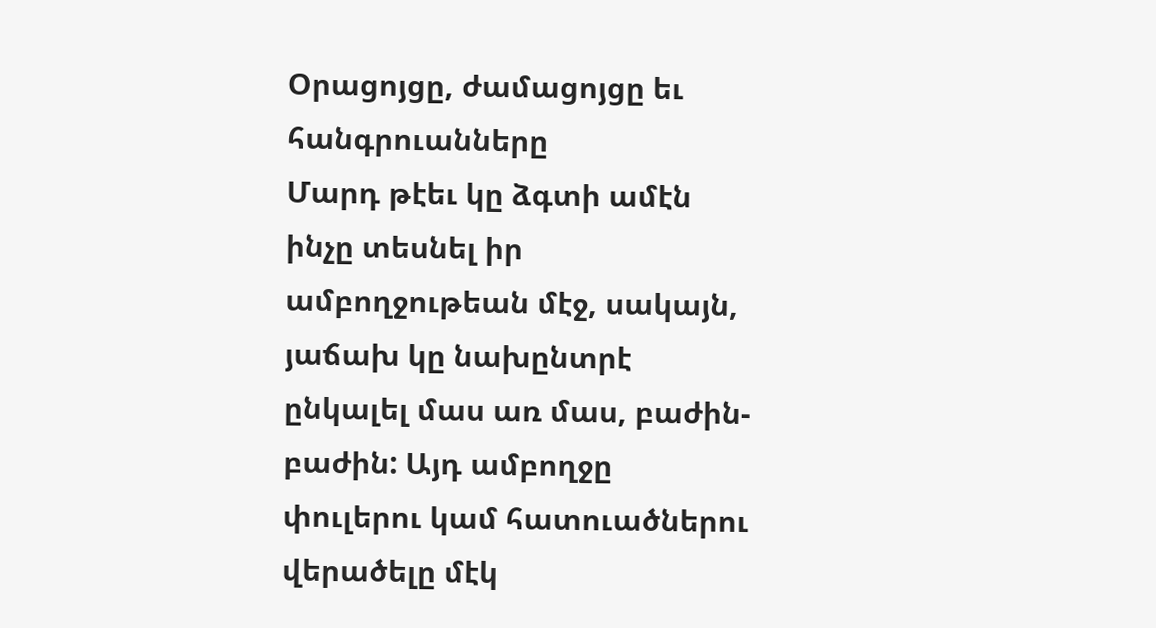Օրացոյցը, ժամացոյցը եւ հանգրուանները
Մարդ թէեւ կը ձգտի ամէն ինչը տեսնել իր ամբողջութեան մէջ, սակայն, յաճախ կը նախընտրէ ընկալել մաս առ մաս, բաժին-բաժին: Այդ ամբողջը փուլերու կամ հատուածներու վերածելը մէկ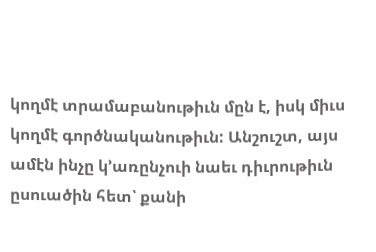կողմէ տրամաբանութիւն մըն է, իսկ միւս կողմէ գործնականութիւն: Անշուշտ, այս ամէն ինչը կ՚առընչուի նաեւ դիւրութիւն ըսուածին հետ՝ քանի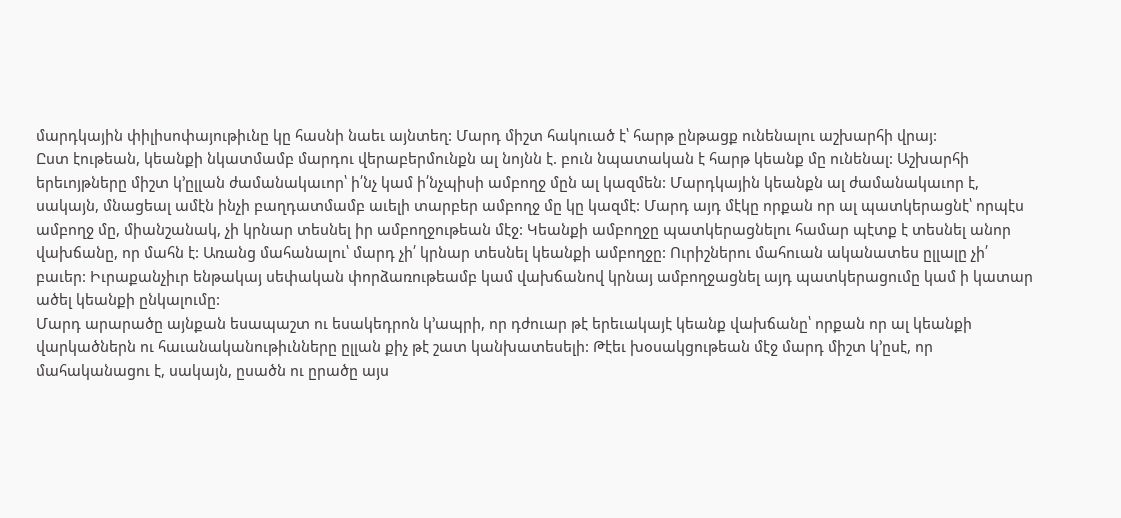մարդկային փիլիսոփայութիւնը կը հասնի նաեւ այնտեղ: Մարդ միշտ հակուած է՝ հարթ ընթացք ունենալու աշխարհի վրայ:
Ըստ էութեան, կեանքի նկատմամբ մարդու վերաբերմունքն ալ նոյնն է. բուն նպատական է հարթ կեանք մը ունենալ: Աշխարհի երեւոյթները միշտ կ՚ըլլան ժամանակաւոր՝ ի՛նչ կամ ի՛նչպիսի ամբողջ մըն ալ կազմեն: Մարդկային կեանքն ալ ժամանակաւոր է, սակայն, մնացեալ ամէն ինչի բաղդատմամբ աւելի տարբեր ամբողջ մը կը կազմէ: Մարդ այդ մէկը որքան որ ալ պատկերացնէ՝ որպէս ամբողջ մը, միանշանակ, չի կրնար տեսնել իր ամբողջութեան մէջ: Կեանքի ամբողջը պատկերացնելու համար պէտք է տեսնել անոր վախճանը, որ մահն է: Առանց մահանալու՝ մարդ չի՛ կրնար տեսնել կեանքի ամբողջը: Ուրիշներու մահուան ականատես ըլլալը չի՛ բաւեր: Իւրաքանչիւր ենթակայ սեփական փորձառութեամբ կամ վախճանով կրնայ ամբողջացնել այդ պատկերացումը կամ ի կատար ածել կեանքի ընկալումը:
Մարդ արարածը այնքան եսապաշտ ու եսակեդրոն կ՚ապրի, որ դժուար թէ երեւակայէ կեանք վախճանը՝ որքան որ ալ կեանքի վարկածներն ու հաւանականութիւնները ըլլան քիչ թէ շատ կանխատեսելի: Թէեւ խօսակցութեան մէջ մարդ միշտ կ՚ըսէ, որ մահականացու է, սակայն, ըսածն ու ըրածը այս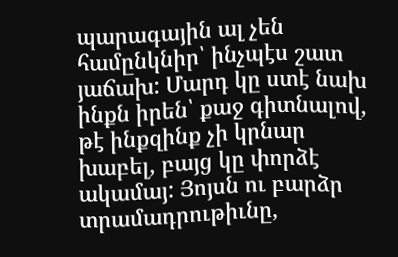պարագային ալ չեն համընկնիր՝ ինչպէս շատ յաճախ: Մարդ կը ստէ նախ ինքն իրեն՝ քաջ գիտնալով, թէ ինքզինք չի կրնար խաբել, բայց կը փորձէ ակամայ: Յոյսն ու բարձր տրամադրութիւնը,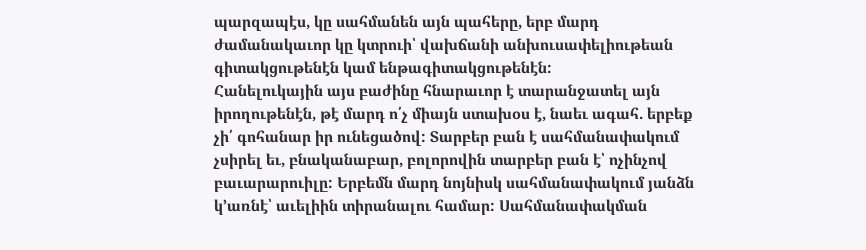պարզապէս, կը սահմանեն այն պահերը, երբ մարդ ժամանակաւոր կը կտրուի՝ վախճանի անխուսափելիութեան գիտակցութենէն կամ ենթագիտակցութենէն:
Հանելուկային այս բաժինը հնարաւոր է տարանջատել այն իրողութենէն, թէ մարդ ո՛չ միայն ստախօս է, նաեւ ագահ. երբեք չի՛ գոհանար իր ունեցածով: Տարբեր բան է սահմանափակում չսիրել եւ, բնականաբար, բոլորովին տարբեր բան է՝ ոչինչով բաւարարուիլը: Երբեմն մարդ նոյնիսկ սահմանափակում յանձն կ՚առնէ՝ աւելիին տիրանալու համար: Սահմանափակման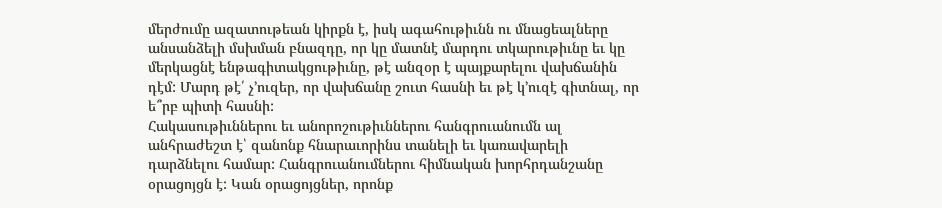մերժումը ազատութեան կիրքն է, իսկ ագահութիւնն ու մնացեալները անսանձելի մսխման բնազդը, որ կը մատնէ մարդու տկարութիւնը եւ կը մերկացնէ ենթագիտակցութիւնը, թէ անզօր է պայքարելու վախճանին դէմ: Մարդ թէ՛ չ՚ուզեր, որ վախճանը շուտ հասնի եւ թէ կ՚ուզէ գիտնալ, որ ե՞րբ պիտի հասնի:
Հակասութիւններու եւ անորոշութիւններու հանգրուանումն ալ անհրաժեշտ է՝ զանոնք հնարաւորինս տանելի եւ կառավարելի դարձնելու համար: Հանգրուանումներու հիմնական խորհրդանշանը օրացոյցն է: Կան օրացոյցներ, որոնք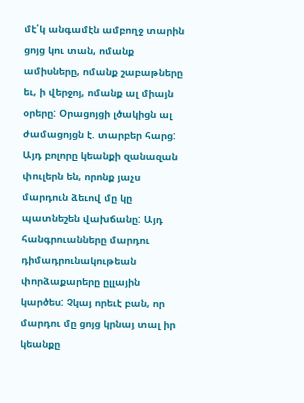մէ՛կ անգամէն ամբողջ տարին ցոյց կու տան, ոմանք ամիսները, ոմանք շաբաթները եւ, ի վերջոյ, ոմանք ալ միայն օրերը: Օրացոյցի լծակիցն ալ ժամացոյցն է. տարբեր հարց: Այդ բոլորը կեանքի զանազան փուլերն են, որոնք յաչս մարդուն ձեւով մը կը պատնեշեն վախճանը: Այդ հանգրուանները մարդու դիմադրունակութեան փորձաքարերը ըլլային կարծես: Չկայ որեւէ բան, որ մարդու մը ցոյց կրնայ տալ իր կեանքը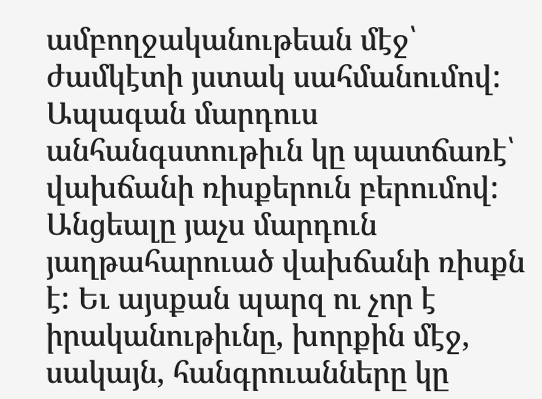ամբողջականութեան մէջ՝ ժամկէտի յստակ սահմանումով:
Ապագան մարդուս անհանգստութիւն կը պատճառէ՝ վախճանի ռիսքերուն բերումով: Անցեալը յաչս մարդուն յաղթահարուած վախճանի ռիսքն է: Եւ այսքան պարզ ու չոր է իրականութիւնը, խորքին մէջ, սակայն, հանգրուանները կը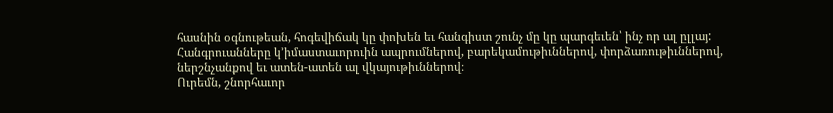հասնին օգնութեան, հոգեվիճակ կը փոխեն եւ հանգիստ շունչ մը կը պարգեւեն՝ ինչ որ ալ ըլլայ: Հանգրուանները կ՚իմաստաւորուին ապրումներով, բարեկամութիւններով, փորձառութիւններով, ներշնչանքով եւ ատեն-ատեն ալ վկայութիւններով։
Ուրեմն, շնորհաւոր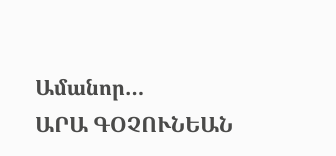Ամանոր…
ԱՐԱ ԳՕՉՈՒՆԵԱՆ